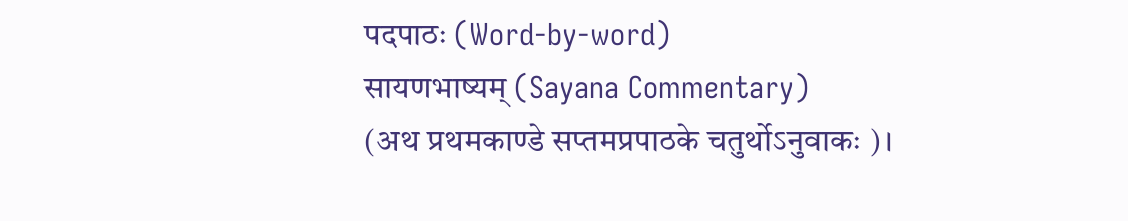पदपाठः (Word-by-word)
सायणभाष्यम् (Sayana Commentary)
(अथ प्रथमकाण्डे सप्तमप्रपाठके चतुर्थोऽनुवाकः )।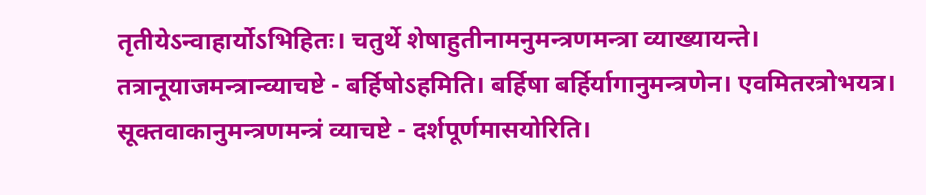तृतीयेऽन्वाहार्योऽभिहितः। चतुर्थे शेषाहुतीनामनुमन्त्रणमन्त्रा व्याख्यायन्ते। तत्रानूयाजमन्त्रान्व्याचष्टे - बर्हिषोऽहमिति। बर्हिषा बर्हिर्यागानुमन्त्रणेन। एवमितरत्रोभयत्र।
सूक्तवाकानुमन्त्रणमन्त्रं व्याचष्टे - दर्शपूर्णमासयोरिति।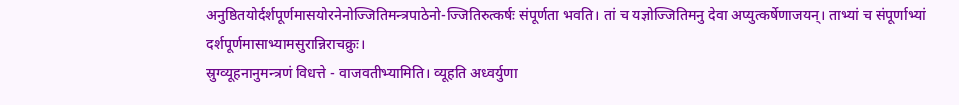अनुष्ठितयोर्दर्शपूर्णमासयोरनेनोज्जितिमन्त्रपाठेनो-ज्जितिरुत्कर्षः संपूर्णता भवति। तां च यज्ञोज्जितिमनु देवा अप्युत्कर्षेणाजयन्। ताभ्यां च संपूर्णाभ्यां दर्शपूर्णमासाभ्यामसुरान्निराचक्रुः।
स्रुग्व्यूहनानुमन्त्रणं विधत्ते - वाजवतीभ्यामिति। व्यूहति अध्वर्युणा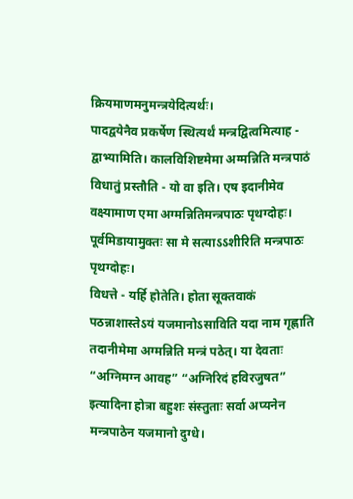क्रियमाणमनुमन्त्रयेदित्यर्थः।
पादद्वयेनैव प्रकर्षेण स्थित्यर्थं मन्त्रद्वित्वमित्याह - द्वाभ्यामिति। कालविशिष्टमेमा अग्मन्निति मन्त्रपाठं विधातुं प्रस्तौति - यो वा इति। एष इदानीमेव वक्ष्यामाण एमा अग्मन्नितिमन्त्रपाठः पृथग्दोहः। पूर्वमिडायामुक्तः सा मे सत्याऽऽशीरिति मन्त्रपाठः पृथग्दोहः।
विधत्ते - यर्हि होतेति। होता सूक्तवाकं पठन्नाशास्तेऽयं यजमानोऽसाविति यदा नाम गृह्णाति तदानीमेमा अग्मन्निति मन्त्रं पठेत्। या देवताः “अग्निमग्न आवह” “अग्निरिदं हविरजुषत” इत्यादिना होत्रा बहुशः संस्तुताः सर्वा अप्यनेन मन्त्रपाठेन यजमानो दुग्धे।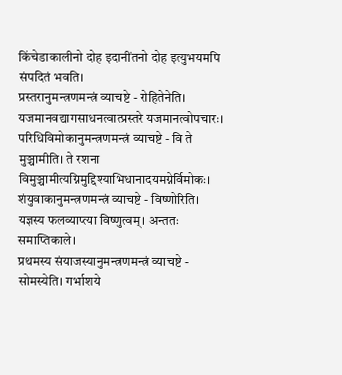किंचेडाकालीनो दोह इदानींतनो दोह इत्युभयमपि संपदितं भवति।
प्रस्तरानुमन्त्रणमन्त्रं व्याचष्टे - रोहितेनेति। यजमानवद्यागसाधनत्वात्प्रस्तरे यजमानत्वोपचारः।
परिधिविमोकानुमन्त्रणमन्त्रं व्याचष्टे - वि ते मुञ्चामीति। ते रशना विमुञ्चामीत्यग्निमुद्दिश्याभिधानादयमग्नेर्विमोकः।
शंयुवाकानुमन्त्रणमन्त्रं व्याचष्टे - विष्णोरिति। यज्ञस्य फलव्याप्त्या विष्णुत्वम्। अन्ततः समाप्तिकाले।
प्रथमस्य संयाजस्यानुमन्त्रणमन्त्रं व्याचष्टे - सोमस्येति। गर्भाशये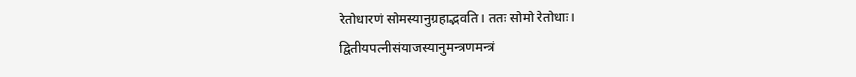रेतोधारणं सोमस्यानुग्रहाद्भवति। ततः सोमो रेतोधाः।
द्वितीयपत्नीसंयाजस्यानुमन्त्रणमन्त्रं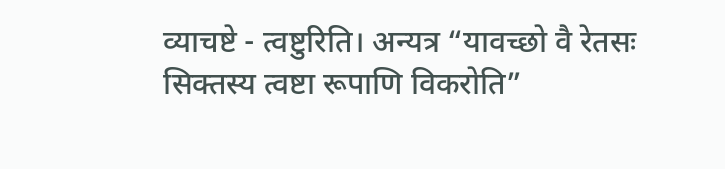व्याचष्टे - त्वष्टुरिति। अन्यत्र “यावच्छो वै रेतसः सिक्तस्य त्वष्टा रूपाणि विकरोति”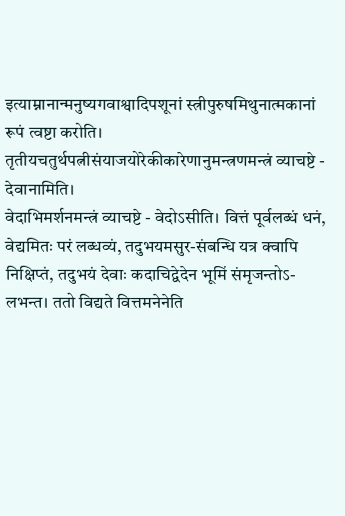इत्याम्नानान्मनुष्यगवाश्वादिपशूनां स्त्रीपुरुषमिथुनात्मकानां रूपं त्वष्टा करोति।
तृतीयचतुर्थपत्नीसंयाजयोरेकीकारेणानुमन्त्रणमन्त्रं व्याचष्टे - देवानामिति।
वेदाभिमर्शनमन्त्रं व्याचष्टे - वेदोऽसीति। वित्तं पूर्वलब्धं धनं, वेद्यमितः परं लब्धव्यं, तदुभयमसुर-संबन्धि यत्र क्वापि निक्षिप्तं, तदुभयं देवाः कदाचिद्वेदेन भूमिं संमृजन्तोऽ-लभन्त। ततो विद्यते वित्तमनेनेति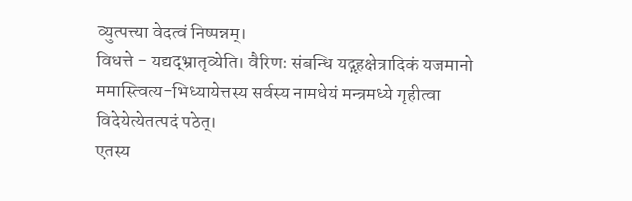व्युत्पत्त्या वेदत्वं निष्पन्नम्।
विधत्ते - यद्यद्भ्रातृव्येति। वैरिणः संबन्धि यद्गृहक्षेत्रादिकं यजमानो ममास्त्वित्य-भिध्यायेत्तस्य सर्वस्य नामधेयं मन्त्रमध्ये गृहीत्वा विदेयेत्येतत्पदं पठेत्।
एतस्य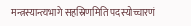मन्त्रस्यान्त्यभागे सहस्रिणमिति पदस्योच्चारणं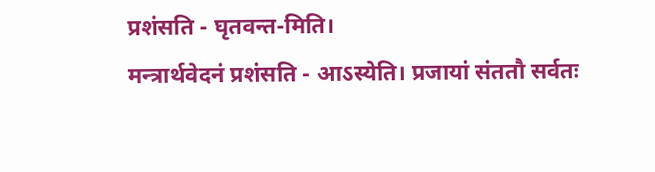प्रशंसति - घृतवन्त-मिति।
मन्त्रार्थवेदनं प्रशंसति - आऽस्येति। प्रजायां संततौ सर्वतः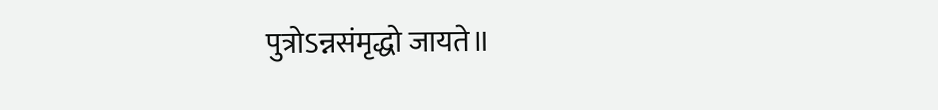पुत्रोऽन्नसंमृद्धो जायते॥